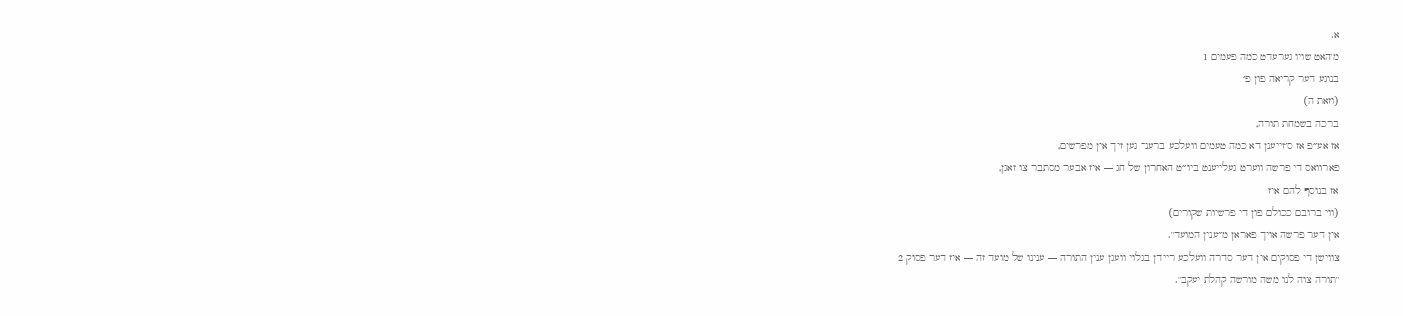א.
מ'האט שויו גערעדט כמה פעמים 1
בנוגע דער קריאה פון פ׳
(וזאת ה)
ברכה בשמחת תורה,
אז אע״פ אז ס׳זייענן דא כמה טעמים וועלכע ברענ־ גען זיך אין מפרשים,
פארוואס די פרשה ווערט געלייענט ביו״ט האחרון של חג — איז אבער מסתבר צו זאגן,
אז בנוסף להם איז
(ווי ברובם ככולם פון די פרשיות שקורים)
אין דער פרשה אויך פאראן מ״ענין המועד".
צווישן די פסוקים אין דער סדרה וועלכע ריידן בגלוי וועגן ענין התורה — ענינו של מועד זה — איז דער פסוק 2
"תורה צוה לנו משה מורשה קהלת יעקב".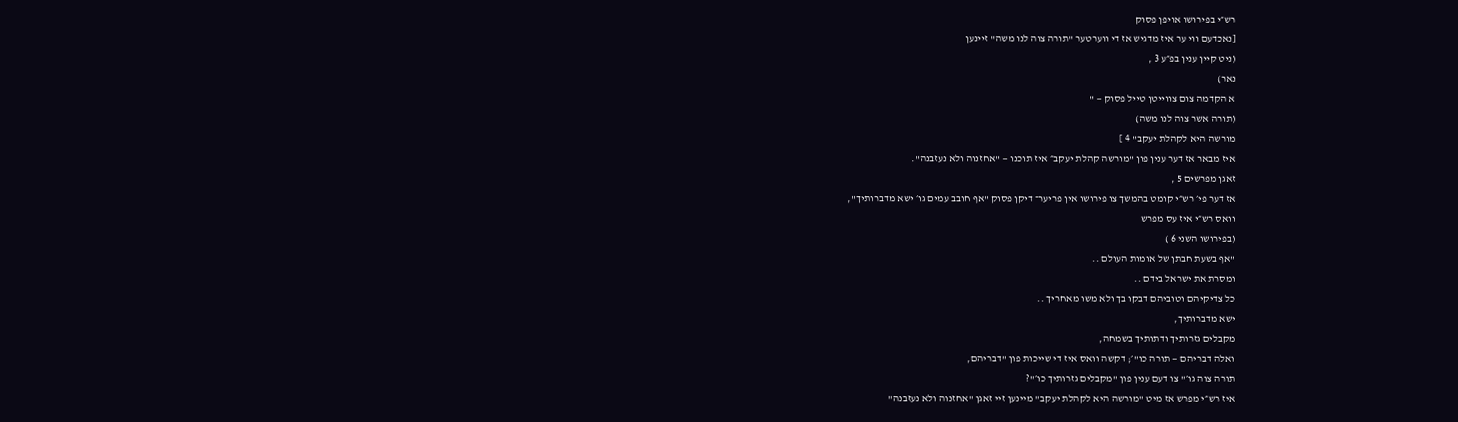רש״י בפירושו אויפן פסוק
[נאכדעם ווי ער איז מדגיש אז די ווערטער "תורה צוה לנו משה" זיינען
(ניט קיין ענין בפ״ע 3 ,
נאר)
א הקדמה צום צווייטן טייל פסוק — "
(תורה אשר צוה לנו משה)
מורשה היא לקהלת יעקב" 4 ]
איז מבאר אז דער ענין פון "מורשה קהלת יעקב״ איז תוכנו — "אחזנוה ולא נעזבנה".
זאגן מפרשים 5 ,
אז דער פי׳ רש״י קומט בהמשך צו פירושו אין פריער־ דיקן פסוק "אף חובב עמים גו׳ ישא מדברותיך",
וואס רש״י איז עס מפרש
(בפירושו השני 6 )
"אף בשעת חבתן של אומות העולם ..
ומסרת את ישראל בידם ..
כל צדיקיהם וטוביהם דבקו בך ולא משו מאחריך ..
ישא מדברותיך,
מקבלים גזרותיך ודתותיך בשמחה,
ואלה דבריהם — תורה כו"׳; דקשה וואס איז די שייכות פון "דבריהם,
תורה צוה גו׳" צו דעם ענין פון "מקבלים גזרותיך כו׳"?
איז רש״י מפרש אז מיט "מורשה היא לקהלת יעקב" מיינען זיי זאגן "אחזנוה ולא נעזבנה"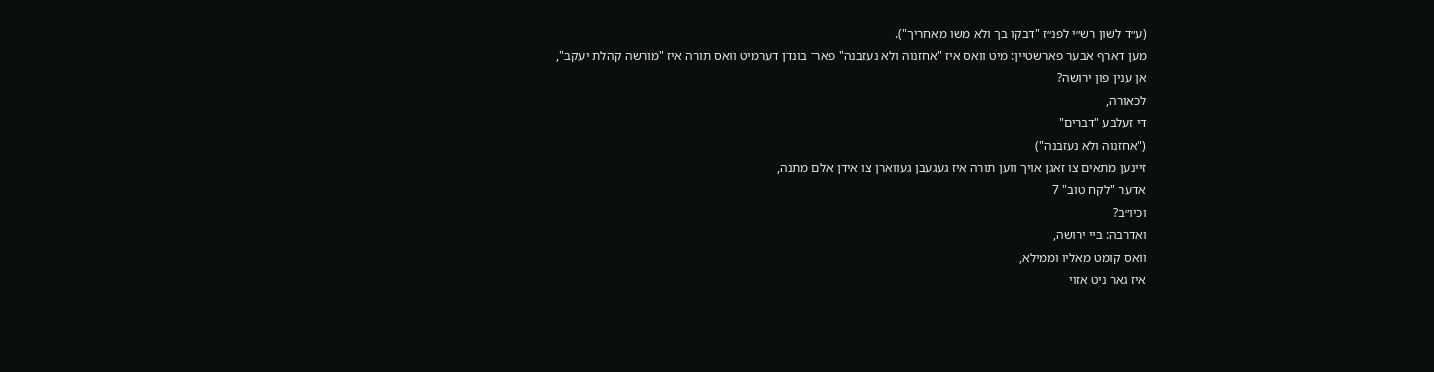(ע״ד לשון רש״י לפנ״ז "דבקו בך ולא משו מאחריך").
מען דארף אבער פארשטיין: מיט וואס איז "אחזנוה ולא נעזבנה" פאר־ בונדן דערמיט וואס תורה איז "מורשה קהלת יעקב",
אן ענין פון ירושה?
לכאורה,
די זעלבע "דברים"
("אחזנוה ולא נעזבנה")
זיינען מתאים צו זאגן אויך ווען תורה איז געגעבן געווארן צו אידן אלם מתנה,
אדער "לקח טוב" 7
וכיו״ב?
ואדרבה: ביי ירושה,
וואס קומט מאליו וממילא,
איז גאר ניט אזוי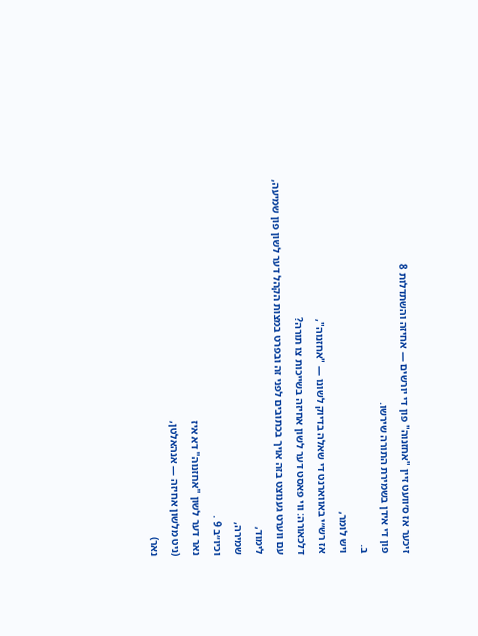זיכער אז ס׳וועט זיין "אחזנוה" פון די יורשים — אחיזה והשתדלות 8
פון די אידן בשמירת התורה שירשו.
ב.
ויש לומר,
אז רש״י באווארנט די שאלה בדיוק לשונו — "אחזנוה",
דלכאורה: ווי פאסט דער לשון אחיזה בשייכות צו תורה?
עם ווערט גענוצט בזה אויך בכתובים לפני זה ובפרט במצות הקהל דער לשון פון שמיעה,
לימוד,
שמירה,
וכיו״ב 9 .
נאר דער לשון "אחזנוה" דא איז
(ניט מלשון אחיזה — אנהאלטן,
נאר)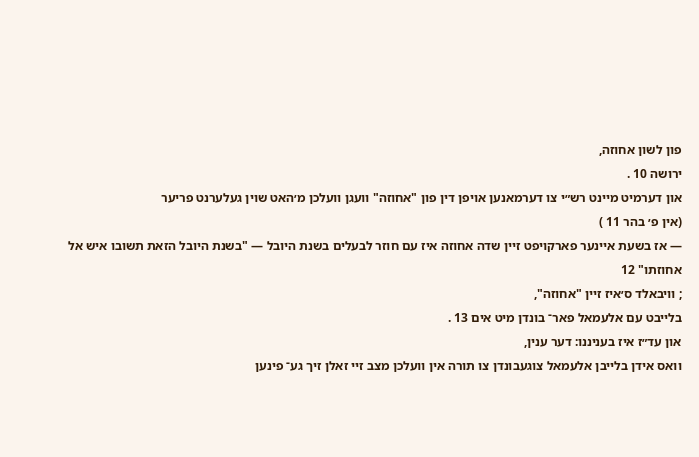פון לשון אחוזה,
ירושה 10 .
און דערמיט מיינט רש״י צו דערמאנען אויפן דין פון "אחוזה" וועגן וועלכן מ׳האט שוין געלערנט פריער
(אין פ׳ בהר 11 )
— אז בשעת איינער פארקויפט זיין שדה אחוזה איז עם חוזר לבעלים בשנת היובל — "בשנת היובל הזאת תשובו איש אל אחוזתו" 12
; וויבאלד ס׳איז זיין "אחוזה",
בלייבט עם אלעמאל פאר־ בונדן מיט אים 13 .
און עד״ז איז בעניננו: דער ענין,
וואס אידן בלייבן אלעמאל צוגעבונדן צו תורה אין וועלכן מצב זיי זאלן זיך גע־ פינען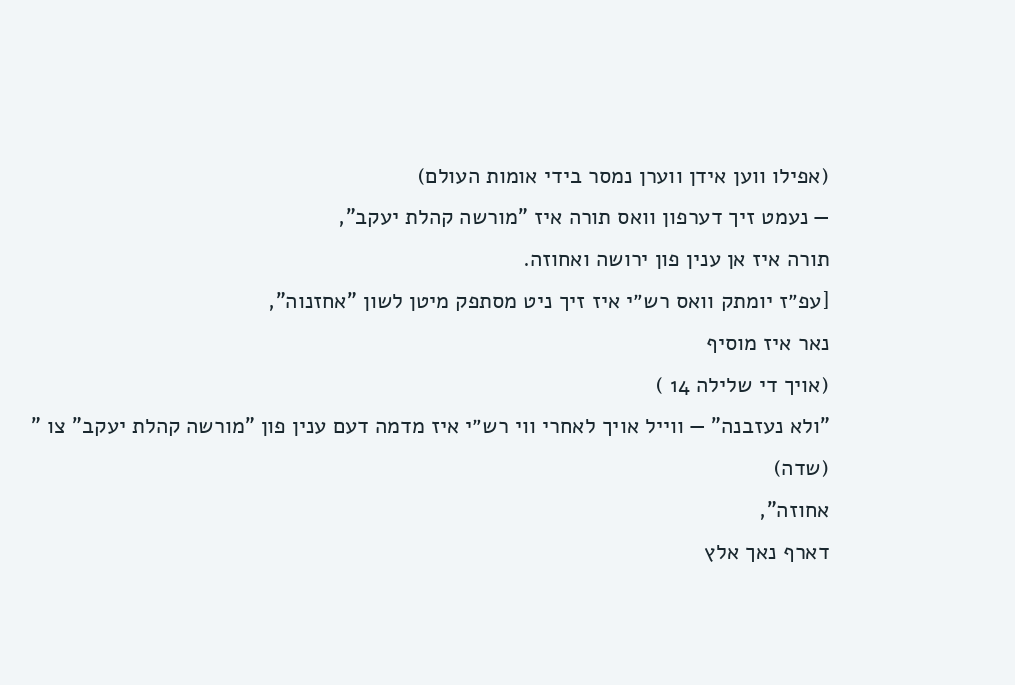(אפילו ווען אידן ווערן נמסר בידי אומות העולם)
— נעמט זיך דערפון וואס תורה איז "מורשה קהלת יעקב",
תורה איז אן ענין פון ירושה ואחוזה.
[עפ״ז יומתק וואס רש״י איז זיך ניט מסתפק מיטן לשון "אחזנוה",
נאר איז מוסיף
(אויך די שלילה 14 )
"ולא נעזבנה" — ווייל אויך לאחרי ווי רש״י איז מדמה דעם ענין פון "מורשה קהלת יעקב" צו "
(שדה)
אחוזה",
דארף נאך אלץ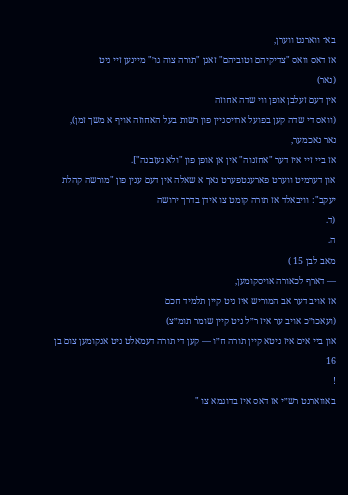בא־ ווארנט ווערן,
אז דאס וואס "צדיקיהם וטוביהם" זאגן "תורה צוה גו׳" מיינען זיי ניט
(נאר)
אין דעם זעלבן אופן ווי שדה אחוזה
(וואס די שדה קען בפועל ארויסגיין פון רשות בעל האחוזה אויף א משך זמן),
נאר נאכמער,
אז ביי זיי איז דער "אחזנוה" אין אן אופן פון "ולא נעזבנה"].
און דערמיט ווערט פארענטפערט נאך א שאלה אין דעם ענין פון "מורשה קהלת יעקב": וויבאלד אז תורה קומט צו אידן בדרך ירושה
(ד.
ה.
מאב לבן 15 )
— דארף לכאורה אויסקומען,
אז אויב דער אב המוריש איז ניט קיין תלמיד חכם
(ועאכו״כ אויב ער איז ר״ל ניט קיין שומר תומ״צ)
און ביי אים איז ניטא קיין תורה ח״ו — קען די תורה דעמאלט ניט אנקומען צום בן 16
!
באווארנט רש״י אז דאס איז בדוגמא צו "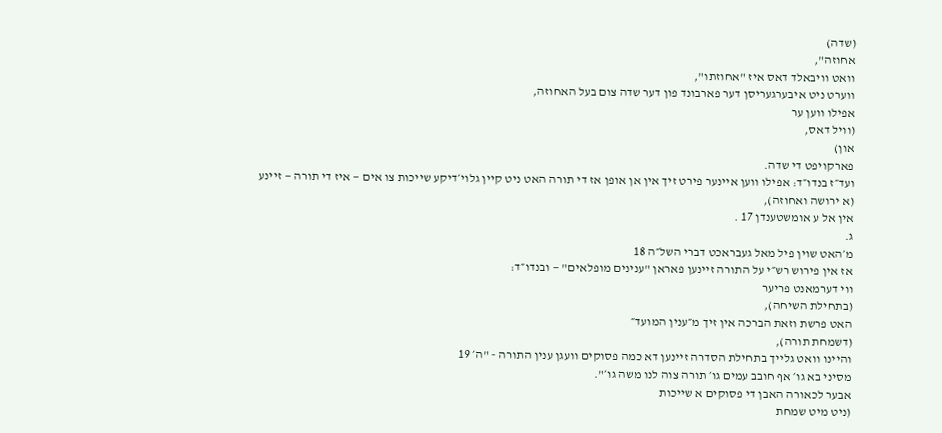(שדה)
אחוזה",
וואט וויבאלד דאס איז "אחוזתו",
ווערט ניט איבערגעריסן דער פארבונד פון דער שדה צום בעל האחוזה,
אפילו ווען ער
(וויל דאס,
און)
פארקויפט די שדה.
ועד״ז בנדו״ד: אפילו ווען איינער פירט זיך אין אן אופן אז די תורה האט ניט קיין גלוי׳דיקע שייכות צו אים — איז די תורה — זיינע
(א ירושה ואחוזה),
אין אל ע אומשטענדן 17 .
ג.
מ׳האט שוין פיל מאל געבראכט דברי השל״ה 18
אז אין פירוש רש״י על התורה זיינען פאראן "ענינים מופלאים" — ובנדו״ד:
ווי דערמאנט פריער
(בתחילת השיחה),
האט פרשת וזאת הברכה אין זיך מ״ענין המועד״
(דשמחת תורה),
והיינו וואט גלײך בתחילת הסדרה זיינען דא כמה פסוקים וועגן ענין התורה - "ה׳ 19
מסיני בא גו׳ אף חובב עמים גו׳ תורה צוה לנו משה גו׳".
אבער לכאורה האבן די פסוקים א שייכות
(ניט מיט שמחת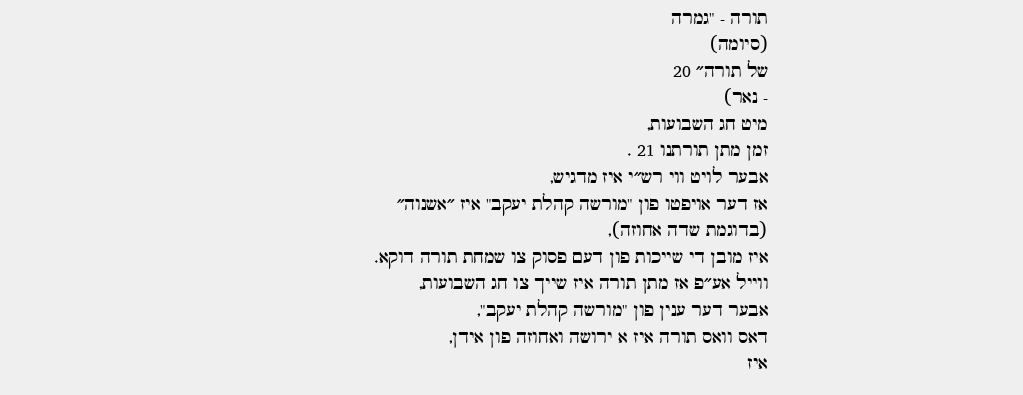תורה - "גמרה
(סיומה)
של תורה״ 20
- נאר)
מיט חג השבועות,
זמן מתן תורתנו 21 .
אבער לויט ווי רש״י איז מדגיש,
אז דער אויפטו פון "מורשה קהלת יעקב" איז ״אשנוה״
(בדוגמת שדה אחוזה),
איז מובן די שייכות פון דעם פסוק צו שמחת תורה דוקא.
ווייל אע״פ אז מתן תורה איז שייך צו חג השבועות,
אבער דער ענין פון "מורשה קהלת יעקב",
דאס וואס תורה איז א ירושה ואחוזה פון אידן,
איז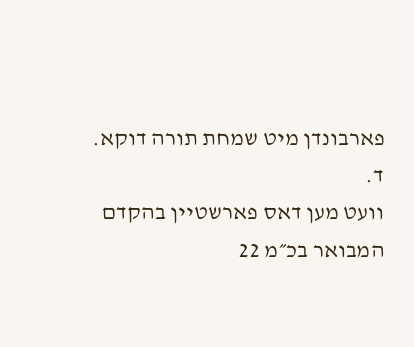פארבונדן מיט שמחת תורה דוקא.
ד.
וועט מען דאס פארשטיין בהקדם המבואר בכ״מ 22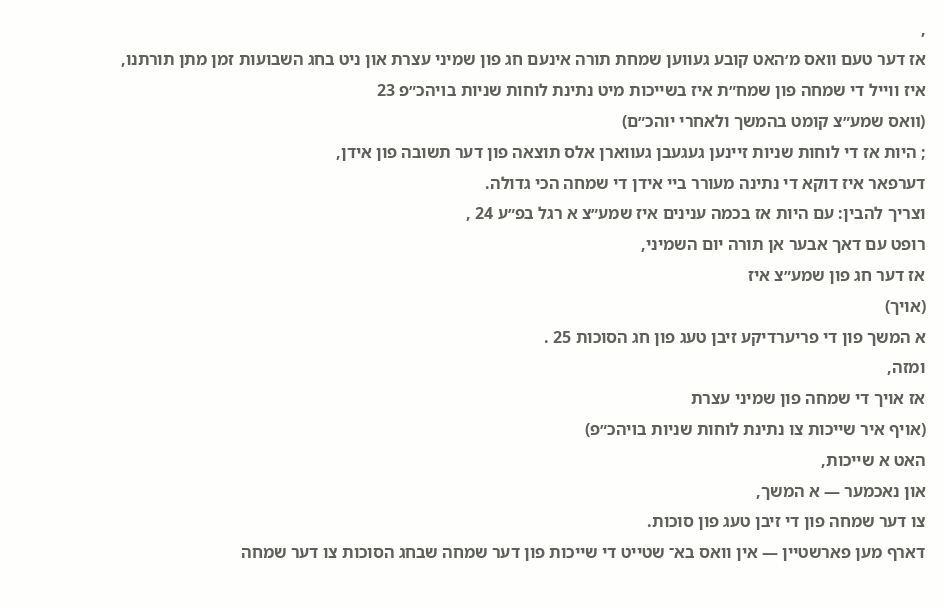,
אז דער טעם וואס מ׳האט קובע געווען שמחת תורה אינעם חג פון שמיני עצרת און ניט בחג השבועות זמן מתן תורתנו,
איז ווייל די שמחה פון שמח״ת איז בשייכות מיט נתינת לוחות שניות בױהכ״פ 23
(װאס שמע״צ קומט בהמשך ולאחרי יוהכ״ם)
; היות אז די לוחות שניות זיינען געגעבן געווארן אלס תוצאה פון דער תשובה פון אידן,
דערפאר איז דוקא די נתינה מעורר ביי אידן די שמחה הכי גדולה.
וצריך להבין: עם היות אז בכמה ענינים איז שמע״צ א רגל בפ״ע 24 ,
רופט עם דאך אבער אן תורה יום השמיני,
אז דער חג פון שמע״צ איז
(אויך)
א המשך פון די פריערדיקע זיבן טעג פון חג הסוכות 25 .
ומזה,
אז אויך די שמחה פון שמיני עצרת
(אויף איר שייכות צו נתינת לוחות שניות בױהכ״פ)
האט א שייכות,
און נאכמער — א המשך,
צו דער שמחה פון די זיבן טעג פון סוכות.
דארף מען פארשטיין — אין וואס בא־ שטייט די שייכות פון דער שמחה שבחג הסוכות צו דער שמחה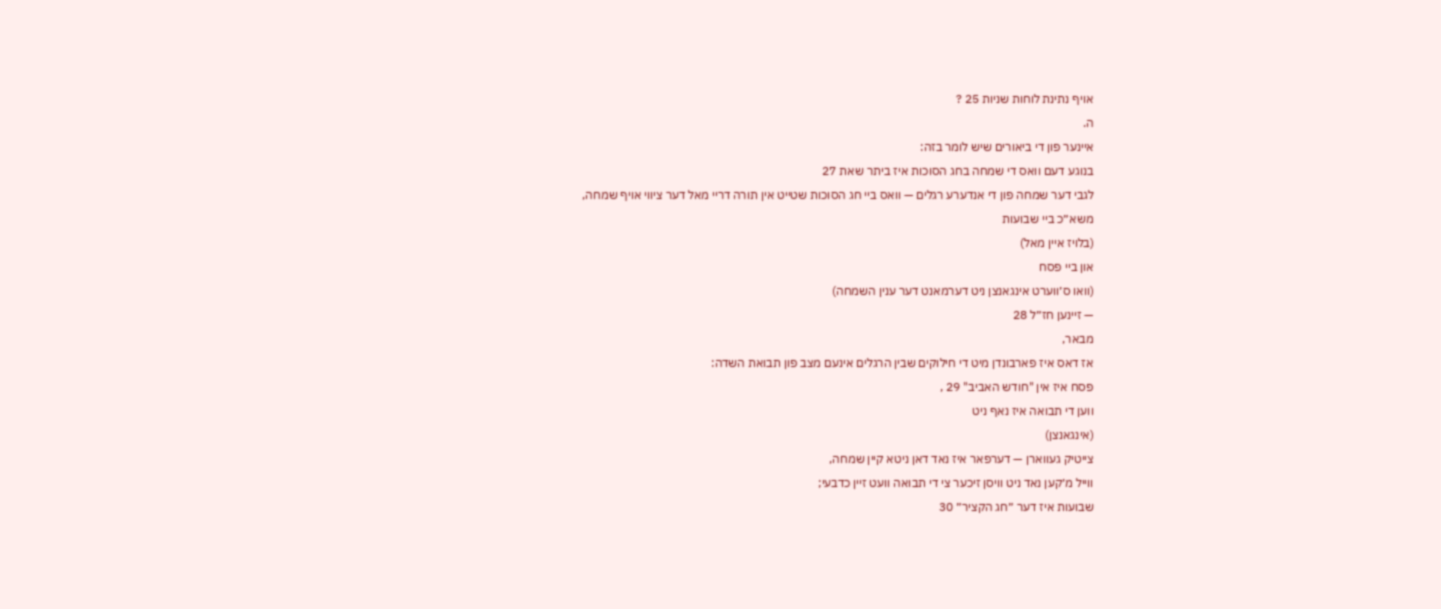אויף נתינת לוחות שניות 25 ?
ה.
איינער פון די ביאורים שיש לומר בזה:
בנוגע דעם וואס די שמחה בחג הסוכות איז ביתר שאת 27
לגבי דער שמחה פון די אנדערע רגלים — וואס ביי חג הסוכות שטייט אין תורה דריי מאל דער ציווי אויף שמחה,
משא״כ ביי שבועות
(בלויז איין מאל)
און ביי פסח
(וואו ס׳ווערט אינגאנצן ניט דערמאנט דער ענין השמחה)
— זיינען חז״ל 28
מבאר,
אז דאס איז פארבונדן מיט די חילוקים שבין הרגלים אינעם מצב פון תבואת השדה:
פסח איז אין "חודש האביב" 29 ,
ווען די תבואה איז נאף ניט
(אינגאנצן)
צייטיק געווארן — דערפאר איז נאד דאן ניטא קיין שמחה,
ווייל מ׳קען נאד ניט וויסן זיכער צי די תבואה וועט זיין כדבעי;
שבועות איז דער ״חג הקציר״ 30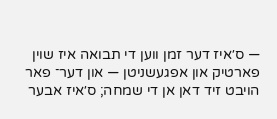— ס׳איז דער זמן ווען די תבואה איז שוין פארטיק און אפגעשניטן — און דער־ פאר הויבט זיד דאן אן די שמחה; ס׳איז אבער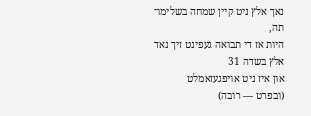נאך אלץ ניט קיין שמחה בשלימו־ תה,
היות אז די תבואה געפינט זיך נאד אלץ בשדה 31
און איז ניט אויפגעזאמלט
(ובפרט — רובה)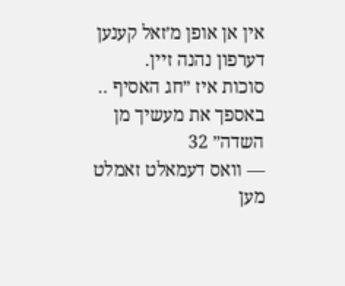אין אן אופן מ׳זאל קענען דערפון נהנה זיין.
סוכות איז ״חג האסיף ..
באספך את מעשיך מן השדה״ 32
— וואס דעמאלט זאמלט מען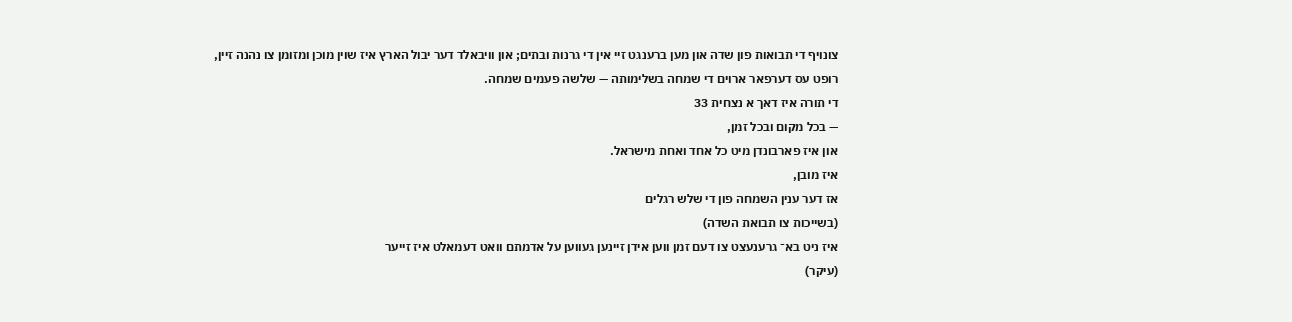צונויף די תבואות פון שדה און מען ברענגט זיי אין די גרנות ובתים; און וויבאלד דער יבול הארץ איז שוין מוכן ומזומן צו נהנה זיין,
רופט עס דערפאר ארוים די שמחה בשלימותה — שלשה פעמים שמחה.
די תורה איז דאך א נצחית 33
— בכל מקום ובכל זמן,
און איז פארבונדן מיט כל אחד ואחת מישראל.
איז מובן,
אז דער ענין השמחה פון די שלש רגלים
(בשייכות צו תבואת השדה)
איז ניט בא־ גרענעצט צו דעם זמן ווען אידן זיינען געווען על אדמתם וואט דעמאלט איז זייער
(עיקר)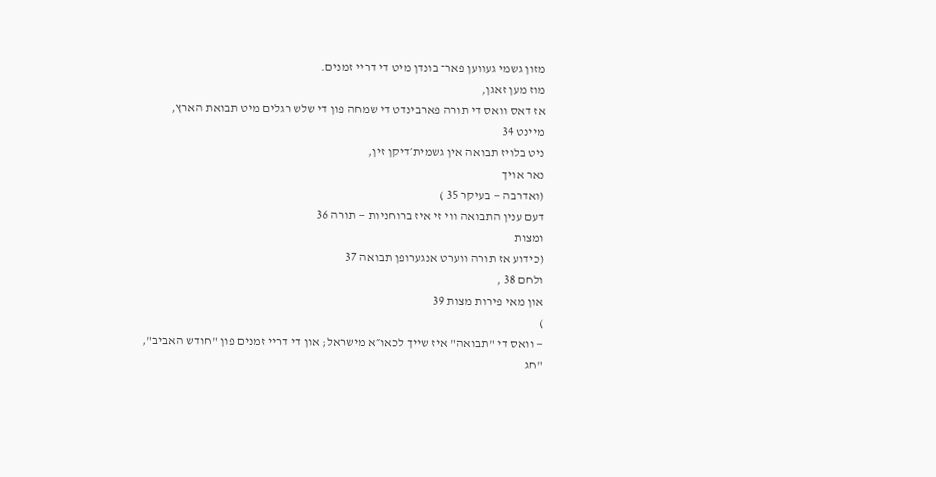מזון גשמי געווען פאר־ בונדן מיט די דריי זמנים.
מוז מען זאגן,
אז דאס וואס די תורה פארבינדט די שמחה פון די שלש רגלים מיט תבואת הארץ,
מיינט 34
ניט בלויז תבואה אין גשמית׳דיקן זין,
נאר אויך
(ואדרבה — בעיקר 35 )
דעם ענין התבואה ווי זי איז ברוחניות — תורה 36
ומצות
(כידוע אז תורה ווערט אנגערופן תבואה 37
ולחם 38 ,
און מאי פירות מצות 39
)
— וואס די "תבואה" איז שייך לכאו״א מישראל; און די דריי זמנים פון "חודש האביב",
"חג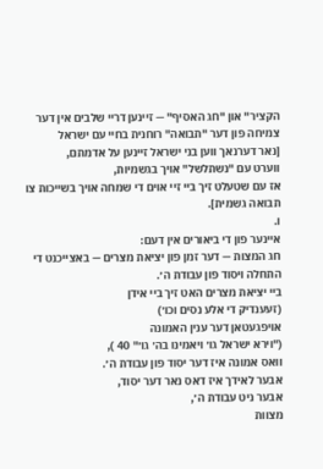הקציר" און "חג האסיף" — זיינען דריי שלבים אין דער צמיחה פון דער "תבואה" רוחנית בחיי עם ישראל
[נאר דערנאך ווען בני ישראל זיינען על אדמתם,
ווערט עם "נשתלשל" אויך בגשמיות,
אז עם שטעלט זיך ביי זיי אוים די שמחה אויך בשייכות צו תבואה גשמית].
ו.
איינער פון די ביאורים אין דעם:
חג המצות — דער זמן פון יציאת מצרים — באצייכנט די התחלה ויסוד פון עבודת ה׳.
ביי יציאת מצרים האט זיך ביי אידן
(זעענדיק די אלע נסים וכו׳)
אויפגעטאן דער ענין האמונה
("וירא ישראל גו׳ ויאמינו בה׳ גו׳" 40 ),
וואס אמונה איז דער יסוד פון עבודת ה׳.
אבער לאידך איז דאס נאר דער יסוד,
אבער ניט עבודת ה׳,
מצוות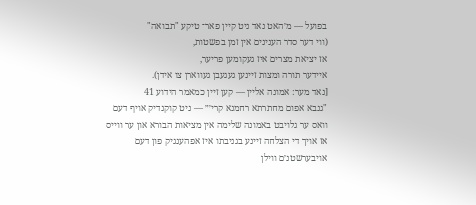בפועל — מ׳האט נאד ניט קיין פאר־ טיקע "תבואה"
(ווי דער סדר הענינים אין זמן בפשטות,
אז יציאת מצרים איז געקומען פריער,
איידער תורה ומצות זיינען געגעבן געווארן צו אידן).
[נאד מער: אמונה אליין — קען זיין כמאמר הידוע 41
"גנבא אפום מחתרתא רחמנא קרי׳״ — ניט קוקנדיק אויף דעם וואס ער גלויבט באמונה שלימה אין מציאות הבורא און ער ווייס אז אויך די הצלחה זיינע בגניבתו איז אפהענגיק פון דעם אויבערשטנ׳ם ווילן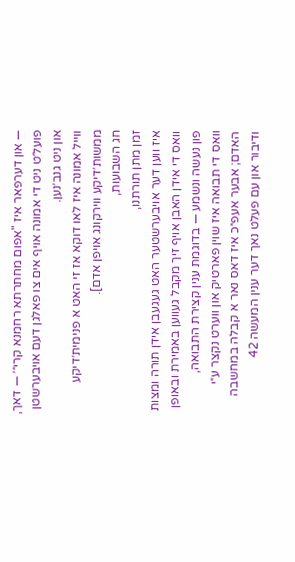— און דערפאר איז "אפום מחתרתא רחמנא קרי״׳ — דאך,
פועל׳ט ניט די אמונה אויף אים צו פאלגן דעם אויבערשטן און ניט גנב׳נען.
ווייל אמונה איז לאו דוקא אז זי האט א פנימית׳דיקע ממשות׳דיקע ווירקונג אויפן אדם].
חג השבועות,
זמן מתן תורתנו,
איז ווען דער אויבערשטער האט געגעבן אידן תורה ומצות וואס די אידן האבן אויף זיך מקבל געווען באמירת ובאופן פון נעשה ונשמע — בדוגמת ענין קצירת התבואה,
וואס די תבואה איז שוין פארטיק און ווערט נקצר ע״י האדם; אבער אעפ״כ איז דאס נאר א קבלה במחשבה ודיבור און עם פעלט נאך דער ענין המעשה 42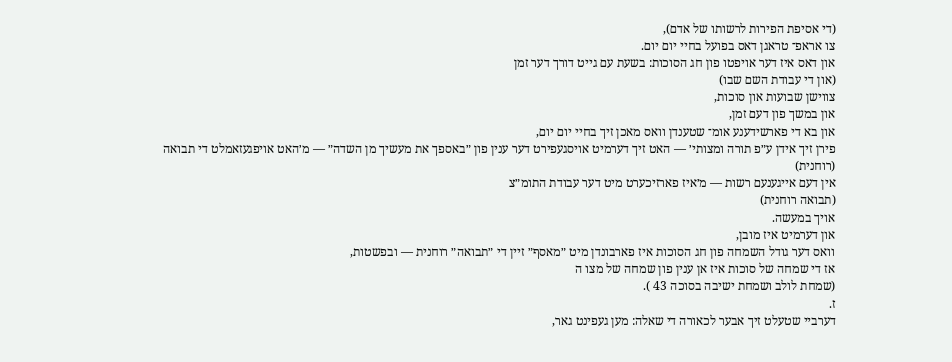(די אסיפת הפירות לרשותו של אדם),
צו אראפ־ טראגן דאס בפועל בחיי יום יום.
און דאס איז דער אויפטו פון חג הסוכות: בשעת עם גייט דורך דער זמן
(און די עבודת השם שבו)
צווישן שבועות און סוכות,
און במשך פון דעם זמן,
און בא די פארשידענע אומ־ שטענדן וואס מאכן זיך בחיי יום יום,
פירן זיך אידן ע״פ תורה ומצותי׳ — האט זיך דערמיט אויסגעפירט דער ענין פון ״באספך את מעשיך מן השדה״ — מ׳האט אויפגעזאמלט די תבואה
(רוחנית)
אין דעם אייגענעם רשות — מ׳איז פארזיכערט מיט דער עבודת התומ״צ
(תבואה רוחנית)
אויך במעשה.
און דערמיט איז מובן,
וואס דער גודל השמחה פון חג הסוכות איז פארבונדן מיט ״מאסף״ זיין די ״תבואה״ רוחנית — ובפשטות,
אז די שמחה של סוכות איז אן ענין פון שמחה של מצו ה
(שמחת לולב ושמחת ישיבה בסוכה 43 ).
ז.
דערביי שטעלט זיך אבער לכאורה די שאלה: מען געפינט גאר,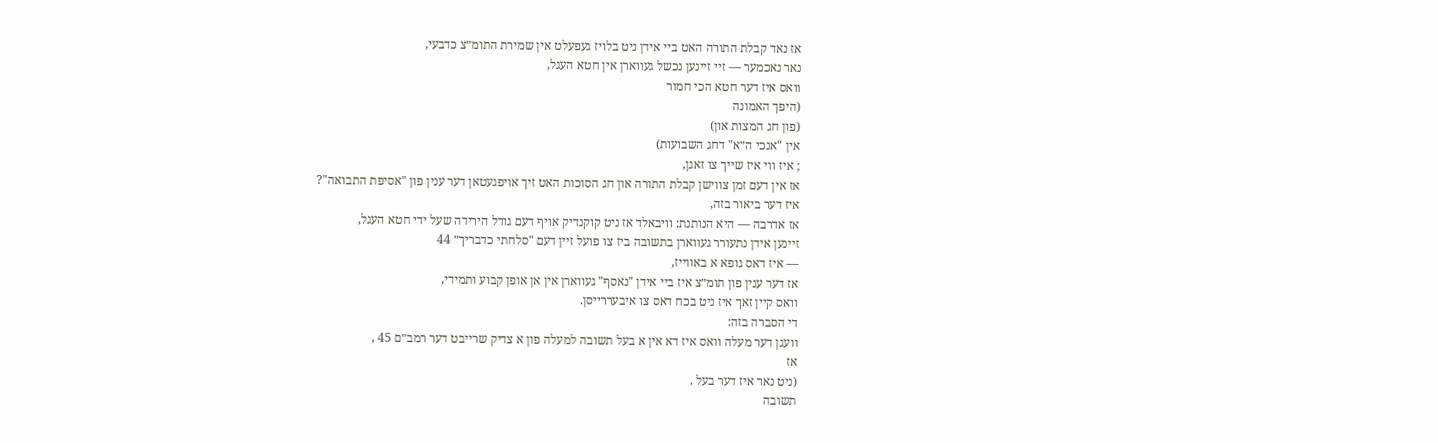אז נאד קבלת התורה האט ביי אידן ניט בלויז געפעלט אין שמירת התומ״צ כדבעי,
נאר נאכמער — זיי זיינען נכשל געווארן אין חטא העגל,
וואס איז דער חטא הכי חמור
(היפך האמונה
(פון חג המצות און)
אין "אנכי ה״א" דחג השבועות)
; איז ווי איז שייך צו זאגן,
אז אין דעם זמן צווישן קבלת התורה און חג הסוכות האט זיך אויפגעטאן דער ענין פון "אסיפת התבואה"?
איז דער ביאור בזה,
אז אדרבה — היא הנותנת: וויבאלד אז ניט קוקנדיק אויף דעם גודל הירידה שעל ידי חטא העגל,
זיינען אידן נתעורר געווארן בתשובה ביז צו פועל זיין דעם "סלחתי כדבריך״ 44
— איז דאס גופא א באווייז,
אז דער ענין פון תומ״צ איז ביי אידן "נאסף" געווארן אין אן אופן קבוע ותמידי,
וואס קיין זאך איז ניט בכח דאס צו איבעררייסן.
די הסברה בזה:
וועגן דער מעלה וואס איז דא אין א בעל תשובה למעלה פון א צדיק שרייבט דער רמב״ם 45 ,
אז
(ניט נאר איז דער בעל .
תשובה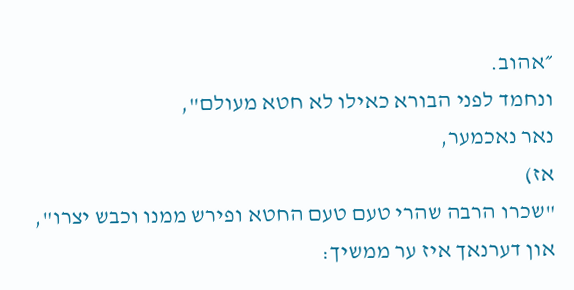״אהוב.
ונחמד לפני הבורא כאילו לא חטא מעולם",
נאר נאכמער,
אז)
"שכרו הרבה שהרי טעם טעם החטא ופירש ממנו וכבש יצרו",
און דערנאך איז ער ממשיך: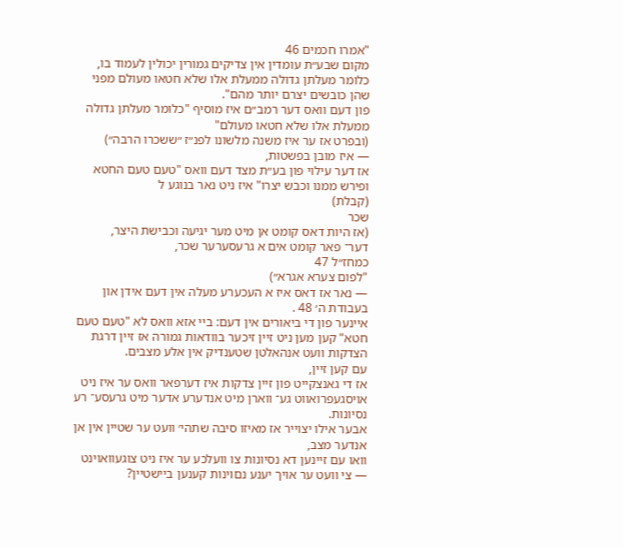"אמרו חכמים 46
מקום שבע״ת עומדין אין צדיקים גמורין יכולין לעמוד בו,
כלומר מעלתן גדולה ממעלת אלו שלא חטאו מעולם מפני שהן כובשים יצרם יותר מהם".
פון דעם וואס דער רמב״ם איז מוסיף "כלומר מעלתן גדולה ממעלת אלו שלא חטאו מעולם"
(ובפרט אז ער איז משנה מלשונו לפנ״ז ״ששכרו הרבה״)
— איז מובן בפשטות,
אז דער עילוי פון בע״ת מצד דעם וואס "טעם טעם החטא ופירש ממנו וכבש יצרו" איז ניט נאר בנוגע ל
(קבלת)
שכר
(אז היות דאס קומט אן מיט מער יגיעה וכבישת היצר,
דער־ פאר קומט אים א גרעסערער שכר,
כמחז״ל 47
"לפום צערא אגרא״)
— נאר אז דאס איז א העכערע מעלה אין דעם אידן און בעבודת ה׳ 48 .
איינער פון די ביאורים אין דעם: ביי אזא וואס לא "טעם טעם חטא" קען מען ניט זיין זיכער בוודאות גמורה אז זיין דרגת הצדקות וועט אנהאלטן שטענדיק אין אלע מצבים.
עם קען זיין,
אז די גאנצקייט פון זיין צדקות איז דערפאר וואס ער איז ניט אויסגעפרואווט גע־ ווארן מיט אנדערע אדער מיט גרעסע־ רע נסיונות.
אבער אילו יצוייר אז מאיזו סיבה שתהי׳ וועט ער שטיין אין אן אנדער מצב,
וואו עם זיינען דא נסיונות צו וועלכע ער איז ניט צוגעוואוינט — צי וועט ער אויך יענע נםױנות קענען ביישטיין?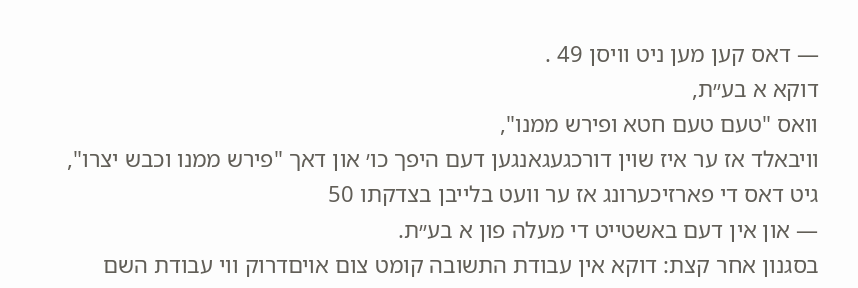— דאס קען מען ניט וויסן 49 .
דוקא א בע״ת,
וואס "טעם טעם חטא ופירש ממנו",
וויבאלד אז ער איז שוין דורכגעגאנגען דעם היפך כו׳ און דאך "פירש ממנו וכבש יצרו",
גיט דאס די פארזיכערונג אז ער וועט בלייבן בצדקתו 50
— און אין דעם באשטייט די מעלה פון א בע״ת.
בסגנון אחר קצת: דוקא אין עבודת התשובה קומט צום אויםדרוק ווי עבודת השם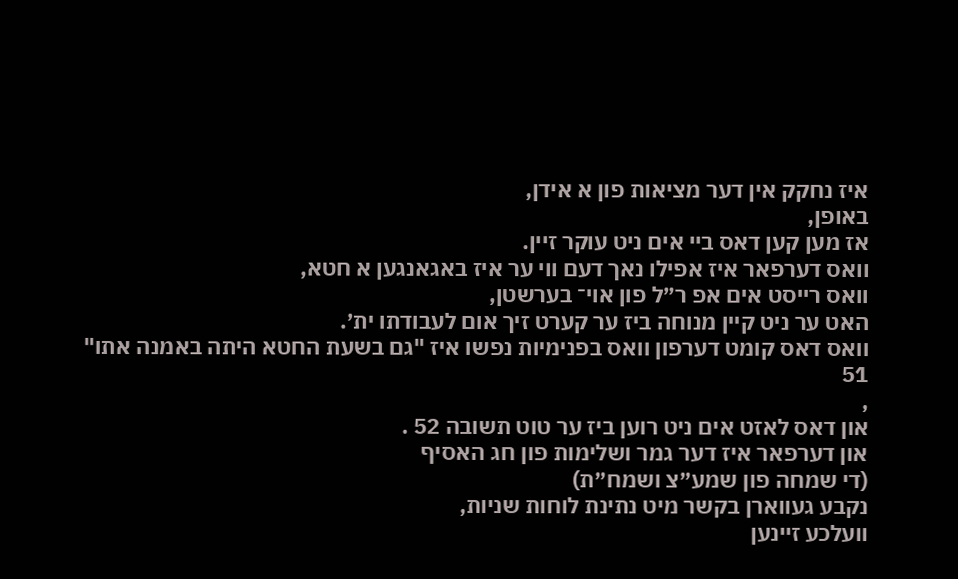איז נחקק אין דער מציאות פון א אידן,
באופן,
אז מען קען דאס ביי אים ניט עוקר זיין.
וואס דערפאר איז אפילו נאך דעם ווי ער איז באגאנגען א חטא,
וואס רייסט אים אפ ר״ל פון אוי־ בערשטן,
האט ער ניט קיין מנוחה ביז ער קערט זיך אום לעבודתו ית׳.
וואס דאס קומט דערפון וואס בפנימיות נפשו איז "גם בשעת החטא היתה באמנה אתו" 51
,
און דאס לאזט אים ניט רוען ביז ער טוט תשובה 52 .
און דערפאר איז דער גמר ושלימות פון חג האסיף
(די שמחה פון שמע״צ ושמח״ת)
נקבע געווארן בקשר מיט נתינת לוחות שניות,
וועלכע זיינען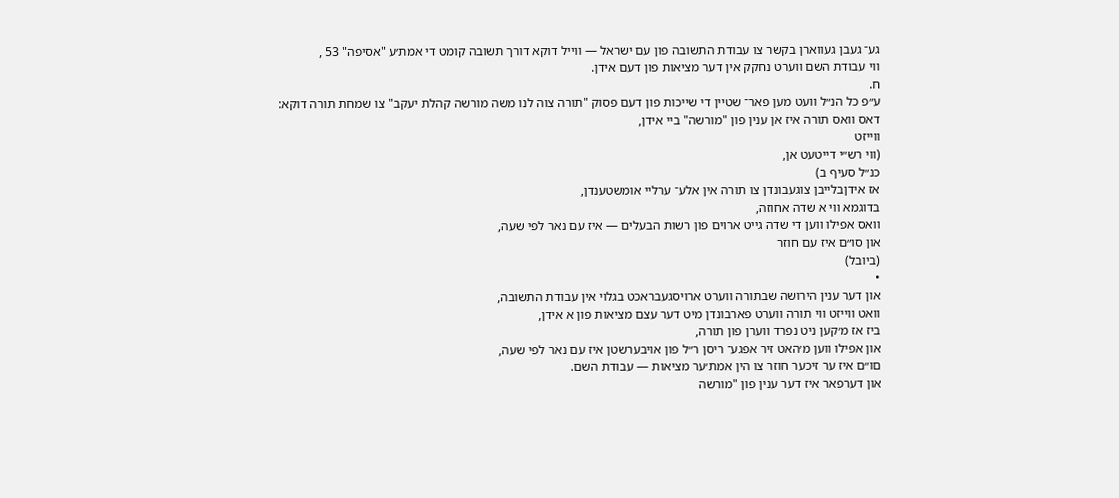גע־ געבן געווארן בקשר צו עבודת התשובה פון עם ישראל — ווייל דוקא דורך תשובה קומט די אמת׳ע "אסיפה" 53 ,
ווי עבודת השם ווערט נחקק אין דער מציאות פון דעם אידן.
ח.
ע״פ כל הנ״ל וועט מען פאר־ שטיין די שייכות פון דעם פסוק "תורה צוה לנו משה מורשה קהלת יעקב" צו שמחת תורה דוקא:
דאס וואס תורה איז אן ענין פון "מורשה" ביי אידן,
ווייזט
(ווי רש״י דייטעט אן,
כנ״ל סעיף ב)
אז אידןבלייבן צוגעבונדן צו תורה אין אלע־ ערליי אומשטענדן,
בדוגמא ווי א שדה אחוזה,
וואס אפילו ווען די שדה גייט ארוים פון רשות הבעלים — איז עם נאר לפי שעה,
און סו״ם איז עם חוזר
(ביובל)
•
און דער ענין הירושה שבתורה ווערט ארויסגעבראכט בגלוי אין עבודת התשובה,
וואט ווייזט ווי תורה ווערט פארבונדן מיט דער עצם מציאות פון א אידן,
ביז אז מ׳קען ניט נפרד ווערן פון תורה,
און אפילו ווען מ׳האט זיר אפגע־ ריסן ר״ל פון אויבערשטן איז עם נאר לפי שעה,
םו״ם איז ער זיכער חוזר צו הין אמת׳ער מציאות — עבודת השם.
און דערפאר איז דער ענין פון "מורשה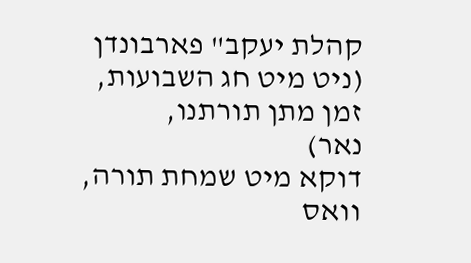קהלת יעקב" פארבונדן
(ניט מיט חג השבועות,
זמן מתן תורתנו,
נאר)
דוקא מיט שמחת תורה,
וואס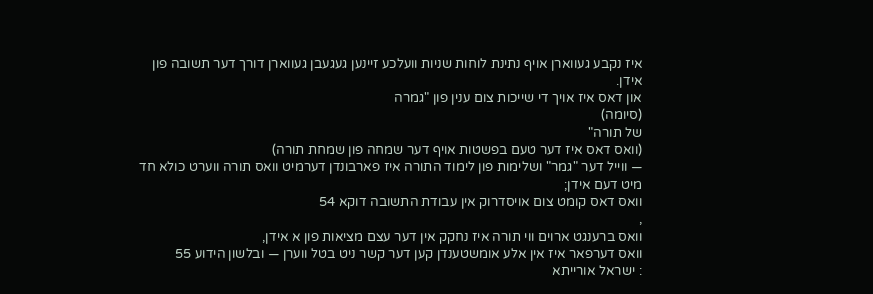איז נקבע געווארן אויף נתינת לוחות שניות וועלכע זיינען געגעבן געווארן דורך דער תשובה פון אידן.
און דאס איז אויך די שייכות צום ענין פון "גמרה
(סיומה)
של תורה"
(וואס דאס איז דער טעם בפשטות אויף דער שמחה פון שמחת תורה)
— ווייל דער "גמר" ושלימות פון לימוד התורה איז פארבונדן דערמיט וואס תורה ווערט כולא חד מיט דעם אידן;
וואס דאס קומט צום אויסדרוק אין עבודת התשובה דוקא 54
,
וואס ברענגט ארוים ווי תורה איז נחקק אין דער עצם מציאות פון א אידן,
וואס דערפאר איז אין אלע אומשטענדן קען דער קשר ניט בטל ווערן — ובלשון הידוע 55
: ישראל אורייתא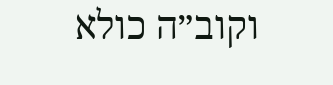וקוב״ה כולא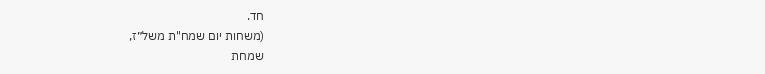חד.
(משחות יום שמח"ת משל״ז,
שמחת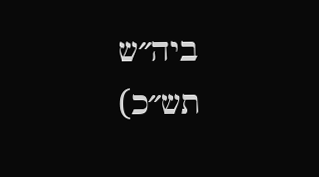ביה״ש תש״כ)